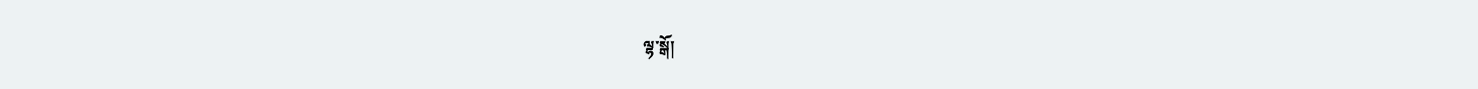ལྷ་སྒོ།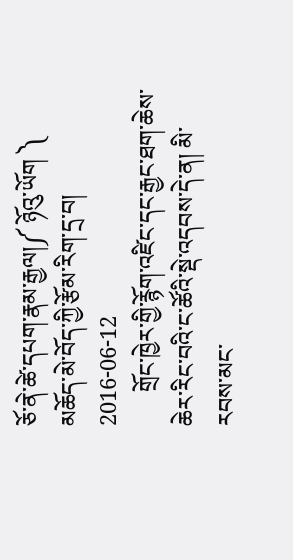ཅོ་ནེ་ཚེ་དཔག་རྣམ་རྒྱལ།༼ ཉོའུ་ཡོག ༽ མཆོད་མེ་བོད་ཀྱི་རྩོམ་རིག་དྲ་བ། 2016-06-12
      གྲོང་ཁྱེར་གྱི་རྙོག་འཛིང་དང་རྒྱང་ཐག་ཆེས་ཆེར་རིང་བའི་ང་ཚོའི་སྡེ་འདབས་དེ་ན། མི་རབས་མང་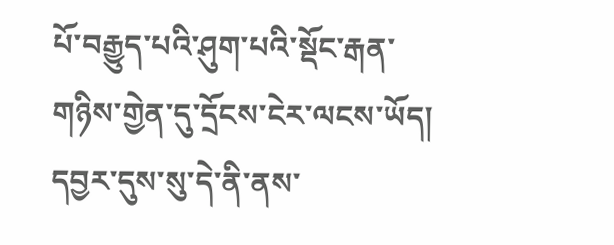པོ་བརྒྱུད་པའི་ཤུག་པའི་སྡོང་རྒན་གཉིས་གྱེན་དུ་དྲོངས་ངེར་ལངས་ཡོད། དབྱར་དུས་སུ་དེ་ནི་ནས་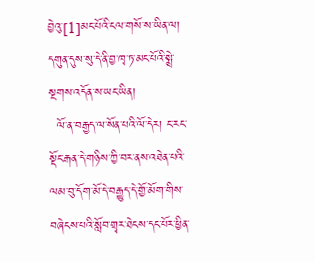བྱེའུ་[1]མང་པོའི་ངལ་གསོ་ས་ཡིན་ལ། དགུན་དུས་སུ་དེ་ནི་བྱ་ཁྭ་ཏ་མང་པོའི་སྨྲེ་སྔགས་འདོན་ས་ཡང་ཡིན།
  ལོ་ན་བརྒྱད་ལ་སོན་པའི་ལོ་དེར། ང་རང་སྡོང་རྒན་དེ་གཉིས་ཀྱི་བར་ནས་འཐེན་པའི་ལམ་བུ་དོག་མོ་དེ་བརྒྱུད་དེ་གྱོ་མོག་གིས་བཞེངས་པའི་སློབ་གྲྭར་ཐེངས་དང་པོར་ཕྱིན་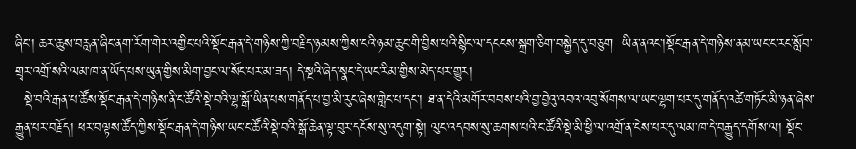ཞིང་། ཆར་ཆུས་བརླན་ཞིང་ནག་རོག་གེར་འགྱིང་པའི་སྡོང་རྒན་དེ་གཉིས་ཀྱི་བརྗིད་ཉམས་ཀྱིས་ངའི་ཉམ་ཆུང་གི་བྱིས་པའི་སྙིང་ལ་དངངས་སྐྲག་ཅིག་བསྐྱེད་དུ་བཅུག  ཡིན་ནའང་།སྡོང་རྒན་དེ་གཉིས་ནམ་ཡང་ང་རང་སློབ་གྲྭར་འགྲོ་སའི་ལམ་ཁ་ན་ཡོད་པས་ཡུན་གྱིས་མིག་བྱང་ལ་སོང་པར་མ་ཟད། དེ་སྔའི་ཞེད་སྣང་དེ་ཡང་རིམ་གྱིས་མེད་པར་གྱུར།
  སྡེ་བའི་རྒན་པ་ཚོས་སྡོང་རྒན་དེ་གཉིས་ནི་ང་ཚོའི་སྡེ་བའི་ལྷ་སྒོ་ཡིན་པས་གནོད་པ་བྱ་མི་རུང་ཞེས་གླེང་པ་དང་། ཐ་ན་དེའི་མགོར་བབས་པའི་བྱ་བྱེའུ་འབའ་འབུ་སོགས་ལ་ཡང་ལྷག་པར་དུ་གནོད་འཚེ་གཏོང་མི་ཉན་ཞེས་རྒྱུན་པར་བརྗོད། ཕར་བལྟས་ཚོད་ཀྱིས་སྡོང་རྒན་དེ་གཉིས་ཡང་ང་ཚོའི་སྡེ་བའི་སྒོ་ཆེན་ལྟ་བུར་དངོས་སུ་འདུག་སྟེ། ལུང་འདབས་སུ་ཆགས་པའི་ང་ཚོའི་སྡེ་མི་ཕྱི་ལ་འགྲོ་ན་ངེས་པར་དུ་ལམ་ཁ་དེ་བརྒྱུད་དགོས་ལ། སྡོང་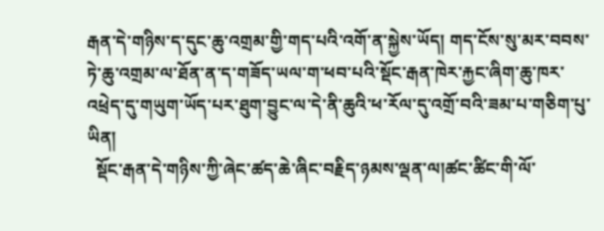རྒན་དེ་གཉིས་ད་དུང་ཆུ་འགྲམ་གྱི་གད་པའི་འགོ་ན་སྐྱེས་ཡོད། གད་ངོས་སུ་མར་བབས་ཏེ་ཆུ་འགྲམ་ལ་ཐོན་ན་ད་གཟོད་ཡལ་ག་ཕབ་པའི་སྡོང་རྒན་ཁེར་རྐྱང་ཞིག་ཆུ་ཁར་འཕྲེད་དུ་གཡུག་ཡོད་པར་ཐུག་བྱུང་ལ་དེ་ནི་ཆུའི་ཕ་རོལ་དུ་འགྲོ་བའི་ཟམ་པ་གཅིག་པུ་ཡིན།
  སྡོང་རྒན་དེ་གཉིས་ཀྱི་ཞེང་ཚད་ཆེ་ཞིང་བརྗིད་ཉམས་ལྡན་ལ།ཚང་ཚིང་གི་ལོ་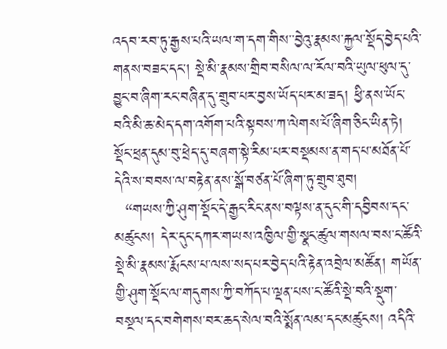འདབ་རབ་ཏུ་རྒྱས་པའི་ཡལ་ག་དག་གིས་་བྱེའུ་རྣམས་རྐྱལ་སྡོད་བྱེད་པའི་གནས་བཟང་དང་། སྡེ་མི་རྣམས་གྲིབ་བསིལ་ལ་རོལ་བའི་ཡུལ་ཕུལ་དུ་བྱུང་བ་ཞིག་རང་བཞིན་དུ་གྲུབ་པར་བྱས་ཡོད་པར་མ་ཟད། ཕྱི་ནས་ཡོང་བའི་མི་ཆ་མེད་དག་འགོག་པའི་སྟབས་ཀ་ལེགས་པོ་ཞིག་ཅིང་ཡིན་ཏེ། སྡོང་ཕྲན་དུམ་བུ་ཕྲེད་དུ་བཞག་སྟེ་རིམ་པར་བསྡམས་ན་གད་པ་མཐོན་པོ་དེའི་ས་བབས་ལ་བརྟེན་ནས་སྒོ་བཙན་པོ་ཞིག་ཏུ་གྲུབ་ཐུབ།
  “གཡས་ཀྱི་ཤུག་སྡོང་དེ་རྒྱང་རིང་ནས་བལྟས་ན་དུང་གི་དབྱིབས་དང་མཚུངས། དེར་དུང་དཀར་གཡས་འཁྱིལ་གྱི་སྣང་ཚུལ་གསལ་བས་ང་ཚོའི་སྡེ་མི་རྣམས་རྨོངས་པ་ལས་སད་པར་བྱེད་པའི་རྟེན་འབྲེལ་མཚོན། གཡོན་གྱི་ཤུག་སྡོང་ལ་གདུགས་ཀྱི་བཀོད་པ་ལྡན་པས་ང་ཚོའི་སྡེ་བའི་སྡུག་བསྔལ་དང་བགེགས་བར་ཆད་སེལ་བའི་སྨོན་ལམ་དང་མཚུངས། འདིའི་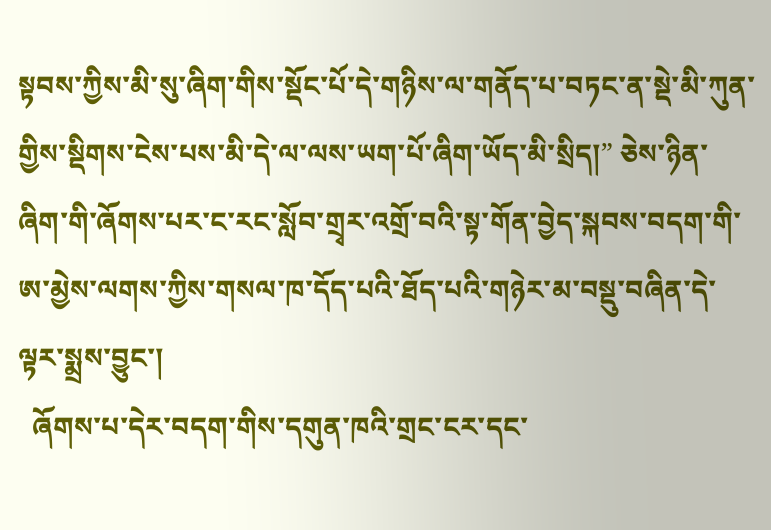སྟབས་ཀྱིས་མི་སུ་ཞིག་གིས་སྡོང་པོ་དེ་གཉིས་ལ་གནོད་པ་བཏང་ན་སྡེ་མི་ཀུན་གྱིས་སྡིགས་ངེས་པས་མི་དེ་ལ་ལས་ཡག་པོ་ཞིག་ཡོད་མི་སྲིད།” ཅེས་ཉིན་ཞིག་གི་ཞོགས་པར་ང་རང་སློབ་གྲྭར་འགྲོ་བའི་སྟ་གོན་བྱེད་སྐབས་བདག་གི་ཨ་མྱེས་ལགས་ཀྱིས་གསལ་ཁ་དོད་པའི་ཐོད་པའི་གཉེར་མ་བསྡུ་བཞིན་དེ་ལྟར་སྨྲས་བྱུང་།
  ཞོགས་པ་དེར་བདག་གིས་དགུན་ཁའི་གྲང་ངར་དང་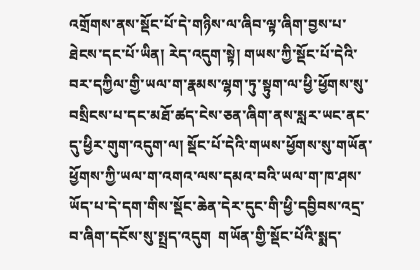འགྲོགས་ནས་སྡོང་པོ་དེ་གཉིས་ལ་ཞིབ་ལྟ་ཞིག་བྱས་པ་ཐེངས་དང་པོ་ཡིན། རེད་འདུག་སྟེ། གཡས་ཀྱི་སྡོང་པོ་དེའི་བར་དཀྱིལ་གྱི་ཡལ་ག་རྣམས་ལྷག་ཏུ་སྟུག་ལ་ཕྱི་ཕྱོགས་སུ་བསྲིངས་པ་དང་མཐོ་ཚད་ངེས་ཅན་ཞིག་ནས་སླར་ཡང་ནང་དུ་ཕྱིར་གུག་འདུག་ལ། སྡོང་པོ་དེའི་གཡས་ཕྱོགས་སུ་གཡོན་ཕྱོགས་ཀྱི་ཡལ་ག་འགའ་ལས་དམའ་བའི་ཡལ་ག་ཁ་ཤས་ཡོད་པ་དེ་དག་གིས་སྡོང་ཆེན་དེར་དུང་གི་ཕྱི་དབྱིབས་འདྲ་བ་ཞིག་དངོས་སུ་སྤྲད་འདུག  གཡོན་གྱི་སྡོང་པོའི་སྨད་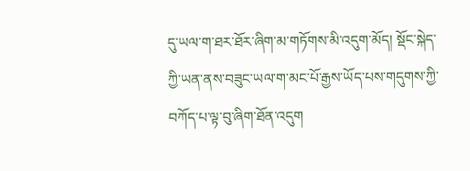དུ་ཡལ་ག་ཐར་ཐོར་ཞིག་མ་གཏོགས་མི་འདུག་མོད། སྡོང་སྐེད་ཀྱི་ཡན་ནས་བཟུང་ཡལ་ག་མང་པོ་རྒྱས་ཡོད་པས་གདུགས་ཀྱི་བཀོད་པ་ལྟ་བུ་ཞིག་ཐོན་འདུག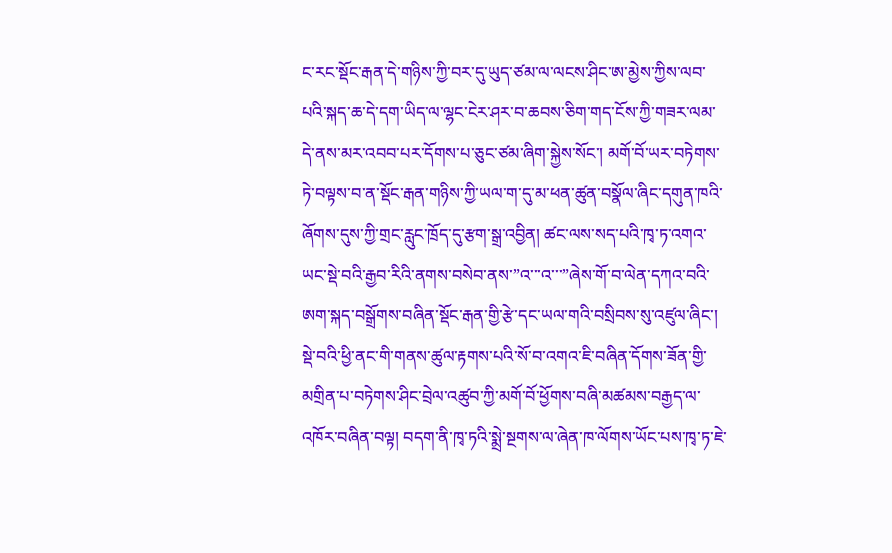ང་རང་སྡོང་རྒན་དེ་གཉིས་ཀྱི་བར་དུ་ཡུད་ཙམ་ལ་ལངས་ཤིང་ཨ་མྱེས་ཀྱིས་ལབ་པའི་སྐད་ཆ་དེ་དག་ཡིད་ལ་ལྷང་ངེར་ཤར་བ་ཆབས་ཅིག་གད་ངོས་ཀྱི་གཟར་ལམ་དེ་ནས་མར་འབབ་པར་དོགས་པ་ཅུང་ཙམ་ཞིག་སྐྱེས་སོང་། མགོ་བོ་ཡར་བཏེགས་ཏེ་བལྟས་བ་ན་སྡོང་རྒན་གཉིས་ཀྱི་ཡལ་ག་དུ་མ་ཕན་ཚུན་བསྣོལ་ཞིང་དགུན་ཁའི་ཞོགས་དུས་ཀྱི་གྲང་རླུང་ཁྲོད་དུ་རྩག་སྒྲ་འབྱིན། ཚང་ལས་སད་པའི་ཁྭ་ཏ་འགའ་ཡང་སྡེ་བའི་རྒྱབ་རིའི་ནགས་བསེབ་ནས་”འ་་་འ་་་”ཞེས་གོ་བ་ལེན་དཀའ་བའི་ཨག་སྐད་བསྒྲོགས་བཞིན་སྡོང་རྒན་གྱི་རྩེ་དང་ཡལ་གའི་བསྲིབས་སུ་འཛུལ་ཞིང་། སྡེ་བའི་ཕྱི་ནང་གི་གནས་ཚུལ་རྟགས་པའི་སོ་བ་འགའ་ཇི་བཞིན་དོགས་ཟོན་གྱི་མགྲིན་པ་བཏེགས་ཤིང་བྲེལ་འཚུབ་ཀྱི་མགོ་བོ་ཕྱོགས་བཞི་མཚམས་བརྒྱད་ལ་འཁོར་བཞིན་བལྟ། བདག་ནི་ཁྭ་ཏའི་སྨྲེ་སྔགས་ལ་ཞེན་ཁ་ལོགས་ཡོང་པས་ཁྭ་ཏ་ཇེ་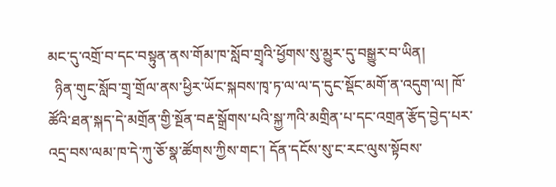མང་དུ་འགྲོ་བ་དང་བསྟུན་ནས་གོམ་ཁ་སློབ་གྲྭའི་ཕྱོགས་སུ་མྱུར་དུ་བསྒྱུར་བ་ཡིན།
  ཉིན་གུང་སློབ་གྲྭ་གྲོལ་ནས་ཕྱིར་ཡོང་སྐབས་ཁྭ་ཏ་ལ་ལ་ད་དུང་སྡོང་མགོ་ན་འདུག་ལ། ཁོ་ཚོའི་ཐན་སྐད་དེ་མགྲོན་གྱི་སྔོན་བརྡ་སྒྲོགས་པའི་སྐྱ་ཀའི་མགྲིན་པ་དང་འགྲན་རྩོད་བྱེད་པར་འདྲ་བས་ལམ་ཁ་དེ་ཀུ་ཅོ་སྣ་ཚོགས་ཀྱིས་གང་། དོན་དངོས་སུ་ང་རང་ལུས་སྟོབས་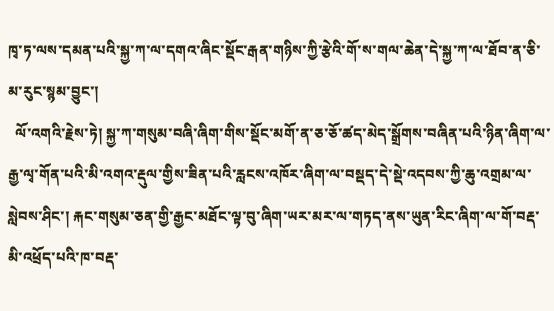ཁྭ་ཏ་ལས་དམན་པའི་སྐྱ་ཀ་ལ་དགའ་ཞིང་སྡོང་རྒན་གཉིས་ཀྱི་རྩེའི་གོ་ས་གལ་ཆེན་དེ་སྐྱ་ཀ་ལ་ཐོབ་ན་ཅི་མ་རུང་སྙམ་བྱུང་།
  ལོ་འགའི་རྗེས་ཏེ། སྐྱ་ཀ་གསུམ་བཞི་ཞིག་གིས་སྡོང་མགོ་ན་ཅ་ཅོ་ཚད་མེད་སྒྲོགས་བཞིན་པའི་ཉིན་ཞིག་ལ་རྒྱ་ལྭ་གོན་པའི་མི་འགའ་རྡུལ་གྱིས་ཟིན་པའི་རླངས་འཁོར་ཞིག་ལ་བསྡད་དེ་སྡེ་འདབས་ཀྱི་ཆུ་འགྲམ་ལ་སླེབས་ཤིང་། རྐང་གསུམ་ཅན་གྱི་རྒྱང་མཐོང་ལྟ་བུ་ཞིག་ཡར་མར་ལ་གཏད་ནས་ཡུན་རིང་ཞིག་ལ་གོ་བརྡ་མི་འཕྲོད་པའི་ཁ་བརྡ་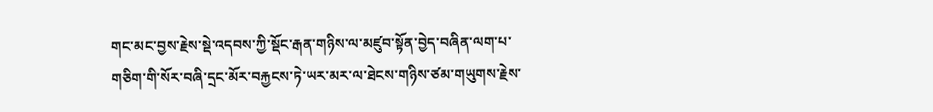གང་མང་བྱས་རྗེས་སྡེ་འདབས་ཀྱི་སྡོང་རྒན་གཉིས་ལ་མཛུབ་སྟོན་བྱེད་བཞིན་ལག་པ་གཅིག་གི་སོར་བཞི་དྲང་མོར་བརྐྱངས་ཏེ་ཡར་མར་ལ་ཐེངས་གཉིས་ཙམ་གཡུགས་རྗེས་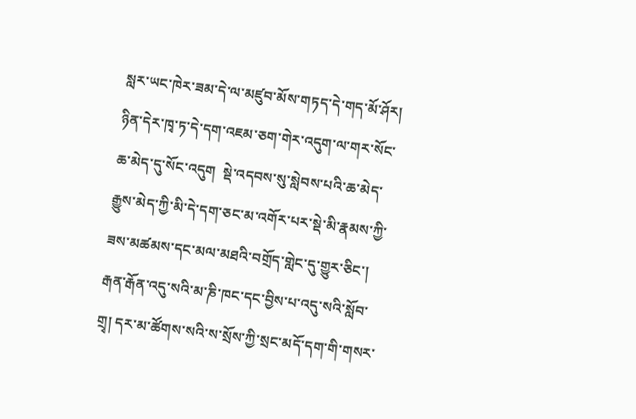སླར་ཡང་ཁེར་ཟམ་དེ་ལ་མཛུབ་མོས་གཏད་དེ་གད་མོ་ཤོར། ཉིན་དེར་ཁྭ་ཏ་དེ་དག་འཇམ་ཅག་གེར་འདུག་ལ་གར་སོང་ཆ་མེད་དུ་སོང་འདུག  སྡེ་འདབས་སུ་སླེབས་པའི་ཆ་མེད་རྒྱུས་མེད་ཀྱི་མི་དེ་དག་ཅང་མ་འགོར་པར་སྡེ་མི་རྣམས་ཀྱི་ཟས་མཚམས་དང་མལ་མཐའི་བགྲོད་གླེང་དུ་གྱུར་ཅིང་། རྒན་རྒོན་འདུ་སའི་མ་ཎི་ཁང་དང་བྱིས་པ་འདུ་སའི་སློབ་གྲྭ། དར་མ་ཚོགས་སའི་ས་སྲོས་ཀྱི་སྲང་མདོ་དག་གི་གསར་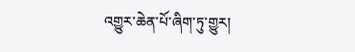འགྱུར་ཆེན་པོ་ཞིག་ཏུ་གྱུར།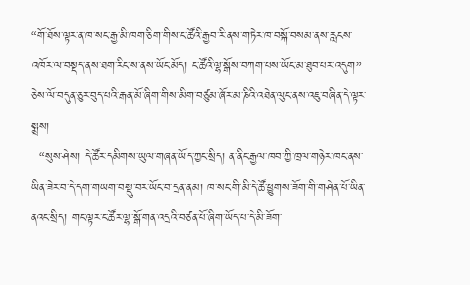“གོ་ཐོས་ལྟར་ན་ཁ་སང་རྒྱ་མི་ཁག་ཅིག་གིས་ང་ཚོའི་རྒྱབ་རི་ནས་གཏེར་ཁ་བསྐོ་བསམ་ནས་རླངས་འཁོར་ལ་བསྡད་ནས་ཐག་རིང་ས་ནས་ཡོང་མོད། ང་ཚོའི་ལྷ་སྒོས་བཀག་པས་ཡོང་མ་ཐུབ་པར་འདུག” ཅེས་ལོ་བདུན་ཅུར་བུད་པའི་རྒན་མོ་ཞིག་གིས་མིག་བཙུམ་ཞོར་མ་ཎིའི་འཐེན་ལུང་ནས་འཇུ་བཞིན་དེ་ལྟར་སྨྲས།
  “སུས་ཤེས། དེ་ཚོར་དམིགས་ཡུལ་གཞན་ཡོད་ཀྱང་སྲིད། ན་ནིང་རྒྱལ་ཁབ་ཀྱི་ཁྲལ་གཉེར་ཁང་ནས་ཡིན་ཟེར་བ་དེ་དག་གཡག་བསྡུ་བར་ཡོང་བ་དྲན་ནམ། ཁ་སང་གི་མི་དེ་ཚོ་ཕྱུགས་ཟོག་གི་གཤེན་པོ་ཡིན་ནའང་སྲིད། གང་ལྟར་ང་ཚོར་ལྷ་སྒོ་གན་འདྲའི་བཙན་པོ་ཞིག་ཡོད་པ་དེ་མི་ཟོག་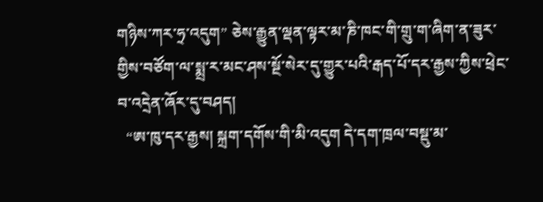གཉིས་ཀར་ཧྲ་འདུག” ཅེས་རྒྱུན་ལྡན་ལྟར་མ་ཎི་ཁང་གི་གྲུ་ག་ཞིག་ན་ཟུར་གྱིས་བཙོག་ལ་སྨྲ་ར་མང་ཤས་སྔོ་སེར་དུ་གྱུར་པའི་རྒད་པོ་དར་རྒྱས་ཀྱིས་ཕྲེང་བ་འདྲེན་ཞོར་དུ་བཤད།
  “ཨ་ཁུ་དར་རྒྱས། སྐྲག་དགོས་གི་མི་འདུག དེ་དག་ཁྲལ་བསྡུ་མ་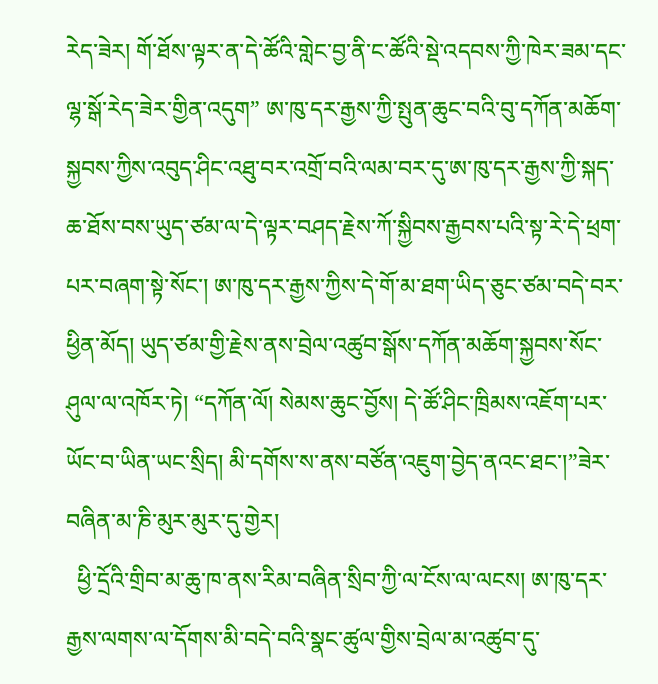རེད་ཟེར། གོ་ཐོས་ལྟར་ན་དེ་ཚོའི་གླེང་བྱ་ནི་ང་ཚོའི་སྡེ་འདབས་ཀྱི་ཁེར་ཟམ་དང་ལྷ་སྒོ་རེད་ཟེར་གྱིན་འདུག” ཨ་ཁུ་དར་རྒྱས་ཀྱི་སྤུན་ཆུང་བའི་བུ་དཀོན་མཆོག་སྐྱབས་ཀྱིས་འབུད་ཤིང་འཐུ་བར་འགྲོ་བའི་ལམ་བར་དུ་ཨ་ཁུ་དར་རྒྱས་ཀྱི་སྐད་ཆ་ཐོས་བས་ཡུད་ཙམ་ལ་དེ་ལྟར་བཤད་རྗེས་ཀོ་སྐྱིབས་རྒྱབས་པའི་སྟ་རེ་དེ་ཕྲག་པར་བཞག་སྟེ་སོང་། ཨ་ཁུ་དར་རྒྱས་ཀྱིས་དེ་གོ་མ་ཐག་ཡིད་ཅུང་ཙམ་བདེ་བར་ཕྱིན་མོད། ཡུད་ཙམ་གྱི་རྗེས་ནས་བྲེལ་འཚུབ་སྒོས་དཀོན་མཆོག་སྐྱབས་སོང་ཤུལ་ལ་འཁོར་ཏེ། “དཀོན་ལོ། སེམས་ཆུང་བྱོས། དེ་ཚོ་ཤིང་ཁྲིམས་འཇོག་པར་ཡོང་བ་ཡིན་ཡང་སྲིད། མི་དགོས་ས་ནས་བཙོན་འཇུག་བྱེད་ནའང་ཐང་།”ཟེར་བཞིན་མ་ཎི་མུར་མུར་དུ་གྱེར།
  ཕྱི་དྲོའི་གྲིབ་མ་ཆུ་ཁ་ནས་རིམ་བཞིན་སྲིབ་ཀྱི་ལ་ངོས་ལ་ལངས། ཨ་ཁུ་དར་རྒྱས་ལགས་ལ་དོགས་མི་བདེ་བའི་སྣང་ཚུལ་གྱིས་བྲེལ་མ་འཚུབ་དུ་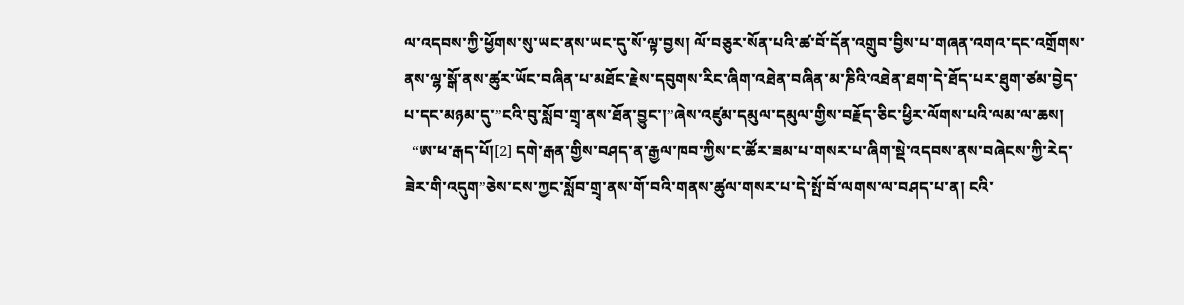ལ་འདབས་ཀྱི་ཕྱོགས་སུ་ཡང་ནས་ཡང་དུ་སོ་ལྟ་བྱས། ལོ་བཅུར་སོན་པའི་ཚ་བོ་དོན་འགྲུབ་བྱིས་པ་གཞན་འགའ་དང་འགྲོགས་ནས་ལྷ་སྒོ་ནས་ཚུར་ཡོང་བཞིན་པ་མཐོང་རྗེས་དབུགས་རིང་ཞིག་འཐེན་བཞིན་མ་ཎིའི་འཐེན་ཐག་དེ་ཐོད་པར་ཐུག་ཙམ་བྱེད་པ་དང་མཉམ་དུ་”ངའི་བུ་སློབ་གྲྭ་ནས་ཐོན་བྱུང་།”ཞེས་འཛུམ་དམུལ་དམུལ་གྱིས་བརྗོད་ཅིང་ཕྱིར་ལོགས་པའི་ལམ་ལ་ཆས།
  “ཨ་ཕ་རྒད་པོ།[2] དགེ་རྒན་གྱིས་བཤད་ན་རྒྱལ་ཁབ་ཀྱིས་ང་ཚོར་ཟམ་པ་གསར་པ་ཞིག་སྡེ་འདབས་ནས་བཞེངས་ཀྱི་རེད་ཟེར་གི་འདུག”ཅེས་ངས་ཀྱང་སློབ་གྲྭ་ནས་གོ་བའི་གནས་ཚུལ་གསར་པ་དེ་སྤོ་བོ་ལགས་ལ་བཤད་པ་ན། ངའི་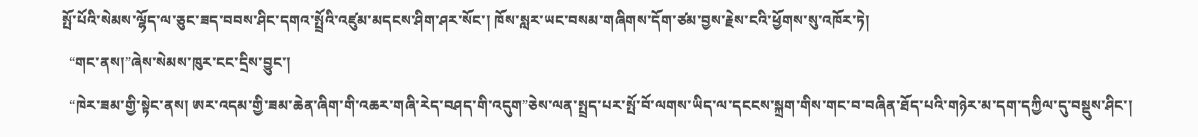སྤོ་པོའི་སེམས་ལྷོད་ལ་ཅུང་ཟད་བབས་ཤིང་དགའ་སྤྲོའི་འཛུམ་མདངས་ཤིག་ཤར་སོང་། ཁོས་སླར་ཡང་བསམ་གཞིགས་དོག་ཙམ་བྱས་རྗེས་ངའི་ཕྱོགས་སུ་འཁོར་ཏེ།
  “གང་ནས།”ཞེས་སེམས་ཁུར་ངང་དྲིས་བྱུང་།
  “ཁེར་ཟམ་གྱི་སྟེང་ནས། ཨར་འདམ་གྱི་ཟམ་ཆེན་ཞིག་གི་འཆར་གཞི་རེད་བཤད་གི་འདུག”ཅེས་ལན་སྤྲད་པར་སྤོ་བོ་ལགས་ཡིད་ལ་དངངས་སྐྲག་གིས་གང་བ་བཞིན་ཐོད་པའི་གཉེར་མ་དག་དཀྱིལ་དུ་བསྡུས་ཤིང་།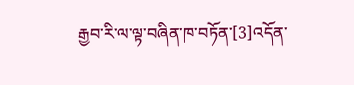རྒྱབ་རི་ལ་ལྟ་བཞིན་ཁ་བཏོན་[3]འདོན་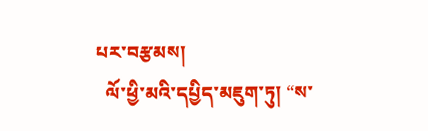པར་བརྩམས།
  ལོ་ཕྱི་མའི་དཔྱིད་མཇུག་ཏུ། “ས་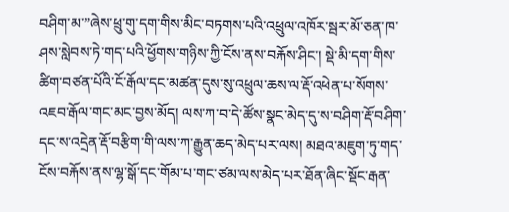བཤིག་མ་”ཞེས་ཕྲུ་གུ་དག་གིས་མིང་བཏགས་པའི་འཕྲུལ་འཁོར་སྦར་མོ་ཅན་ཁ་ཤས་སླེབས་ཏེ་གད་པའི་ཕྱོགས་གཉིས་ཀྱི་ངོས་ནས་བརྐོས་ཤིང་། སྡེ་མི་དག་གིས་ཚིག་བཙན་པོའི་ངོ་རྒོལ་དང་མཚན་དུས་སུ་འཕྲུལ་ཆས་ལ་རྡོ་འཕེན་པ་སོགས་འཇབ་རྒོལ་གང་མང་བྱས་མོད། ལས་ཀ་བ་དེ་ཚོས་སྣང་མེད་དུ་ས་བཤིག་རྡོ་བཤིག་དང་ས་འདྲེན་རྡོ་བརྩིག་གི་ལས་ཀ་རྒྱུན་ཆད་མེད་པར་ལས། མཐའ་མཇུག་ཏུ་གད་ངོས་བརྐོས་ནས་ལྷ་སྒོ་དང་གོམ་པ་གང་ཙམ་ལས་མེད་པར་ཐོན་ཞིང་སྡོང་རྒན་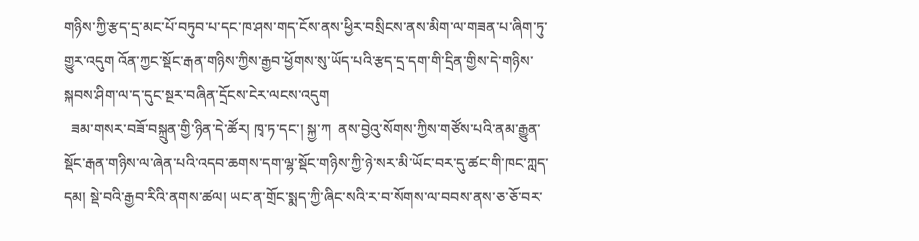གཉིས་ཀྱི་རྩད་དྲ་མང་པོ་བཏུབ་པ་དང་ཁ་ཤས་གད་ངོས་ནས་ཕྱིར་བསྲིངས་ནས་མིག་ལ་གཟན་པ་ཞིག་ཏུ་གྱུར་འདུག འོན་ཀྱང་སྡོང་རྒན་གཉིས་ཀྱིས་རྒྱབ་ཕྱོགས་སུ་ཡོད་པའི་རྩད་དྲ་དག་གི་དྲིན་གྱིས་དེ་གཉིས་སྐབས་ཤིག་ལ་ད་དུང་སྔར་བཞིན་དྲོངས་ངེར་ལངས་འདུག
  ཟམ་གསར་བཟོ་བསྐྲུན་གྱི་ཉིན་དེ་ཚོར། ཁྭ་ཏ་དང་། སྐྱ་ཀ  ནས་བྱེའུ་སོགས་ཀྱིས་གཙོས་པའི་ནམ་རྒྱུན་སྡོང་རྒན་གཉིས་ལ་ཞེན་པའི་འདབ་ཆགས་དག་ལྷ་སྡོང་གཉིས་ཀྱི་ཉེ་སར་མི་ཡོང་བར་དུ་ཚང་གི་ཁང་ཀླད་དམ། སྡེ་བའི་རྒྱབ་རིའི་ནགས་ཚལ། ཡང་ན་གྲོང་སྨད་ཀྱི་ཞིང་སའི་ར་བ་སོགས་ལ་བབས་ནས་ཅ་ཅོ་བར་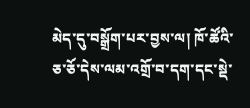མེད་དུ་བསྒྲོག་པར་བྱས་ལ། ཁོ་ཚོའི་ཅ་ཅོ་དེས་ལམ་འགྲོ་བ་དག་དང་སྡེ་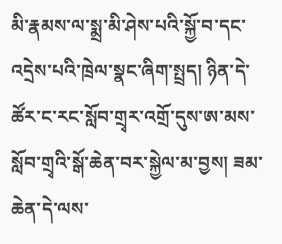མི་རྣམས་ལ་སྨྲ་མི་ཤེས་པའི་སྐྱོ་བ་དང་འདྲེས་པའི་ཁྲེལ་སྣང་ཞིག་སྤྲད། ཉིན་དེ་ཚོར་ང་རང་སློབ་གྲྭར་འགྲོ་དུས་ཨ་མས་སློབ་གྲྭའི་སྒོ་ཆེན་བར་སྐྱེལ་མ་བྱས། ཟམ་ཆེན་དེ་ལས་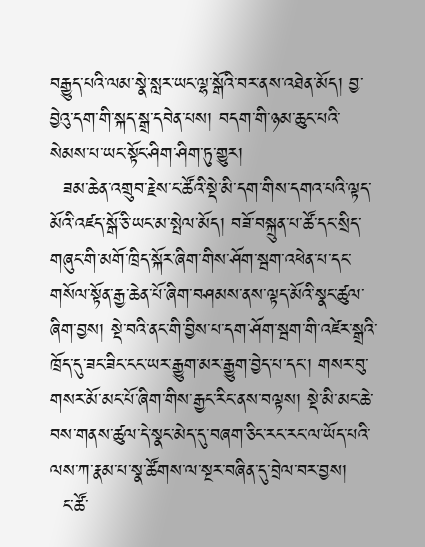བརྒྱུད་པའི་ལམ་སྣེ་སླར་ཡང་ལྷ་སྒོའི་བར་ནས་འཐེན་མོད། བྱ་བྱེའུ་དག་གི་སྐད་སྒྲ་དབེན་པས། བདག་གི་ཉམ་ཆུང་པའི་སེམས་པ་ཡང་སྟོང་ཤིག་ཤིག་ཏུ་གྱུར།
  ཟམ་ཆེན་འགྲུབ་རྗེས་ང་ཚོའི་སྡེ་མི་དག་གིས་དགའ་པའི་ལྟད་མོའི་འཛད་སྒོ་ཅི་ཡང་མ་སྤེལ་མོད། བཟོ་བསྐྲུན་པ་ཚོ་དང་སྲིད་གཞུང་གི་མགོ་ཁྲིད་སྐོར་ཞིག་གིས་ཤོག་སྦག་འཕེན་པ་དང་གསོལ་སྟོན་རྒྱ་ཆེན་པོ་ཞིག་བཤམས་ནས་ལྟད་མོའི་སྣང་ཚུལ་ཞིག་བྱས། སྡེ་བའི་ནང་གི་བྱིས་པ་དག་ཤོག་སྦག་གི་འཛེར་སྒྲའི་ཁྲོད་དུ་ཟང་ཟིང་ངང་ཡར་རྒྱུག་མར་རྒྱུག་བྱེད་པ་དང་། གསར་བུ་གསར་མོ་མང་པོ་ཞིག་གིས་རྒྱང་རིང་ནས་བལྟས། སྡེ་མི་མང་ཆེ་བས་གནས་ཚུལ་དེ་སྣང་མེད་དུ་བཞག་ཅིང་རང་རང་ལ་ཡོད་པའི་ལས་ཀ་རྣམ་པ་སྣ་ཚོགས་ལ་སྔར་བཞིན་དུ་བྲེལ་བར་བྱས།
  ང་ཚོ་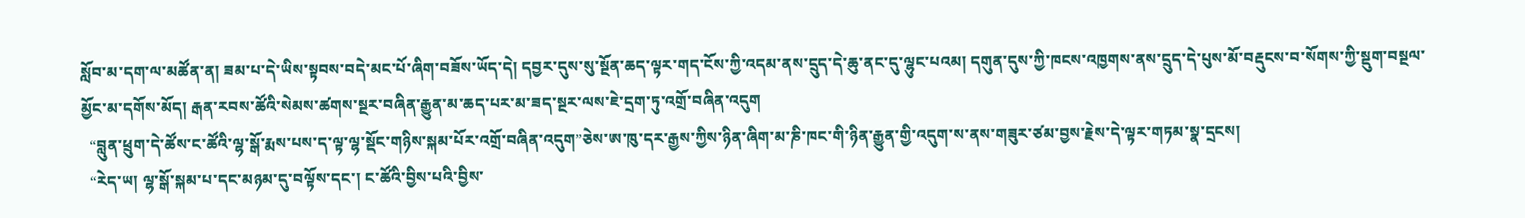སློབ་མ་དག་ལ་མཚོན་ན། ཟམ་པ་དེ་ཡིས་སྟབས་བདེ་མང་པོ་ཞིག་བཟོས་ཡོད་དེ། དབྱར་དུས་སུ་སྔོན་ཆད་ལྟར་གད་ངོས་ཀྱི་འདམ་ནས་དྲུད་དེ་ཆུ་ནང་དུ་ལྷུང་པའམ། དགུན་དུས་ཀྱི་ཁངས་འཁྱགས་ནས་དྲུད་དེ་པུས་མོ་བརྡུངས་བ་སོགས་ཀྱི་སྡུག་བསྔལ་མྱོང་མ་དགོས་མོད། རྒན་རབས་ཚོའི་སེམས་ཚགས་སྔར་བཞིན་རྒྱུན་མ་ཆད་པར་མ་ཟད་སྔར་ལས་ཇེ་དྲག་ཏུ་འགྲོ་བཞིན་འདུག
  “བླུན་ཕྲུག་དེ་ཚོས་ང་ཚོའི་ལྷ་སྒོ་རྨས་པས་ད་ལྟ་ལྷ་སྡོང་གཉིས་སྐམ་པོར་འགྲོ་བཞིན་འདུག”ཅེས་ཨ་ཁུ་དར་རྒྱས་ཀྱིས་ཉིན་ཞིག་མ་ཎི་ཁང་གི་ཉིན་རྒྱུན་གྱི་འདུག་ས་ནས་གཟུར་ཙམ་བྱས་རྗེས་དེ་ལྟར་གཏམ་སྣ་དྲངས།
  “རེད་ཡ། ལྷ་སྒོ་སྐམ་པ་དང་མཉམ་དུ་བལྟོས་དང་། ང་ཚོའི་བྱིས་པའི་བྱིས་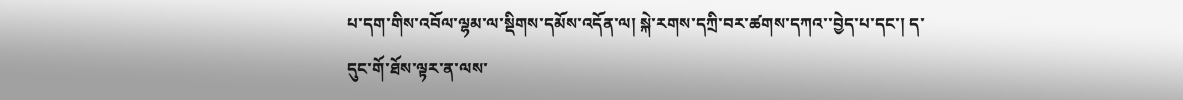པ་དག་གིས་འབོལ་ལྷམ་ལ་སྡིགས་དམོས་འདོན་ལ། སྐེ་རགས་དཀྲི་བར་ཚགས་དཀའ་་བྱེད་པ་དང་། ད་དུང་གོ་ཐོས་ལྟར་ན་ལས་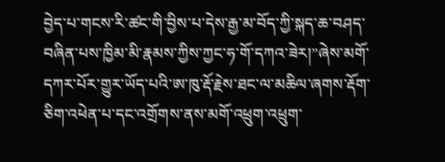བྱེད་པ་གངས་རི་ཚང་གི་བྱིས་པ་དེས་རྒྱ་མ་བོད་ཀྱི་སྐད་ཆ་བཤད་བཞིན་པས་ཁྱིམ་མི་རྣམས་ཀྱིས་ཀྱང་ཧ་གོ་དཀའ་ཟེར།”ཞེས་མགོ་དཀར་པོར་གྱུར་ཡོད་པའི་ཨ་ཁུ་རྡོ་རྗེས་ཐང་ལ་མཆིལ་ཞགས་རྡོག་ཅིག་འཕེན་པ་དང་འགྲོགས་ནས་མགོ་འཕྲུག་འཕྲུག་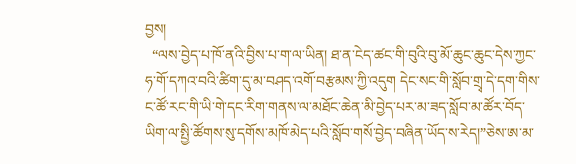བྱས།
  “ལས་བྱེད་པ་ཁོ་ནའི་བྱིས་པ་ག་ལ་ཡིན། ཐ་ན་ངེད་ཚང་གི་བུའི་བུ་མོ་ཆུང་ཆུང་དེས་ཀྱང་ཧ་གོ་དཀའ་བའི་ཚིག་དུ་མ་བཤད་འགོ་བརྩམས་ཀྱི་འདུག དེང་སང་གི་སློབ་གྲྭ་དེ་དག་གིས་ང་ཚོ་རང་གི་ཡི་གེ་དང་རིག་གནས་ལ་མཐོང་ཆེན་མི་བྱེད་པར་མ་ཟད་སློབ་མ་ཚོར་བོད་ཡིག་ལ་སྤྱི་ཚོགས་སུ་དགོས་མཁོ་མེད་པའི་སློབ་གསོ་བྱེད་བཞིན་ཡོད་ས་རེད།”ཅེས་ཨ་མ་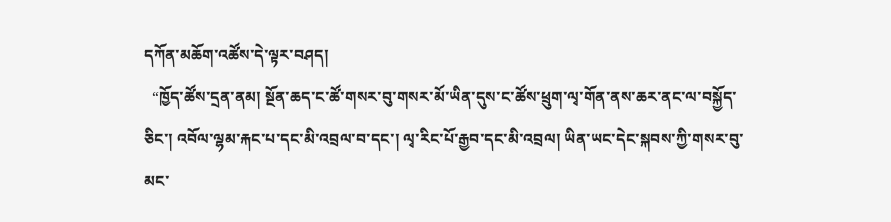དཀོན་མཆོག་འཚོས་དེ་ལྟར་བཤད།
  “ཁྱོད་ཚོས་དྲན་ནམ། སྔོན་ཆད་ང་ཚོ་གསར་བུ་གསར་མོ་ཡིན་དུས་ང་ཚོས་ཕྲུག་ལྭ་གོན་ནས་ཆར་ནང་ལ་བསྐྱོད་ཅིང་། འབོལ་ལྷམ་རྐང་པ་དང་མི་འབྲལ་བ་དང་། ལྭ་རིང་པོ་རྒྱབ་དང་མི་འབྲལ། ཡིན་ཡང་དེང་སྐབས་ཀྱི་གསར་བུ་མང་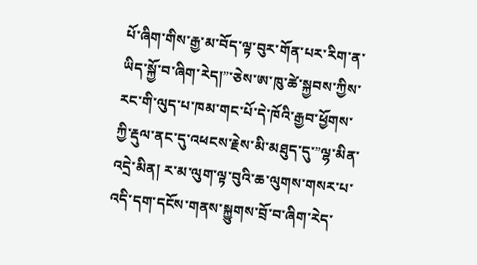པོ་ཞིག་གིས་རྒྱ་མ་བོད་ལྟ་བུར་གོན་པར་རིག་ན་ཡིད་སྐྱོ་བ་ཞིག་རེད།”་ཅེས་ཨ་ཁུ་ཚེ་སྐྱབས་ཀྱིས་རང་གི་ལུད་པ་ཁམ་གང་པོ་དེ་ཁོའི་རྒྱབ་ཕྱོགས་ཀྱི་རྡུལ་ནང་དུ་འཕངས་རྗེས་མི་མཐུད་དུ་”ལྷ་མིན་འདྲེ་མིན། ར་མ་ལུག་ལྟ་བུའི་ཆ་ལུགས་གསར་པ་འདི་དག་དངོས་གནས་སྐྱུགས་བྲོ་བ་ཞིག་རེད་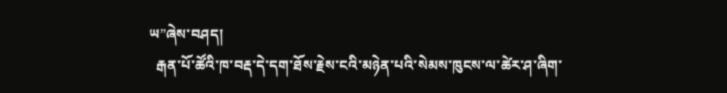ཡ”ཞེས་བཤད།
  རྒན་པོ་ཚོའི་ཁ་བརྡ་དེ་དག་ཐོས་རྗེས་ངའི་མཉེན་པའི་སེམས་ཁུངས་ལ་ཚེར་ཤ་ཞིག་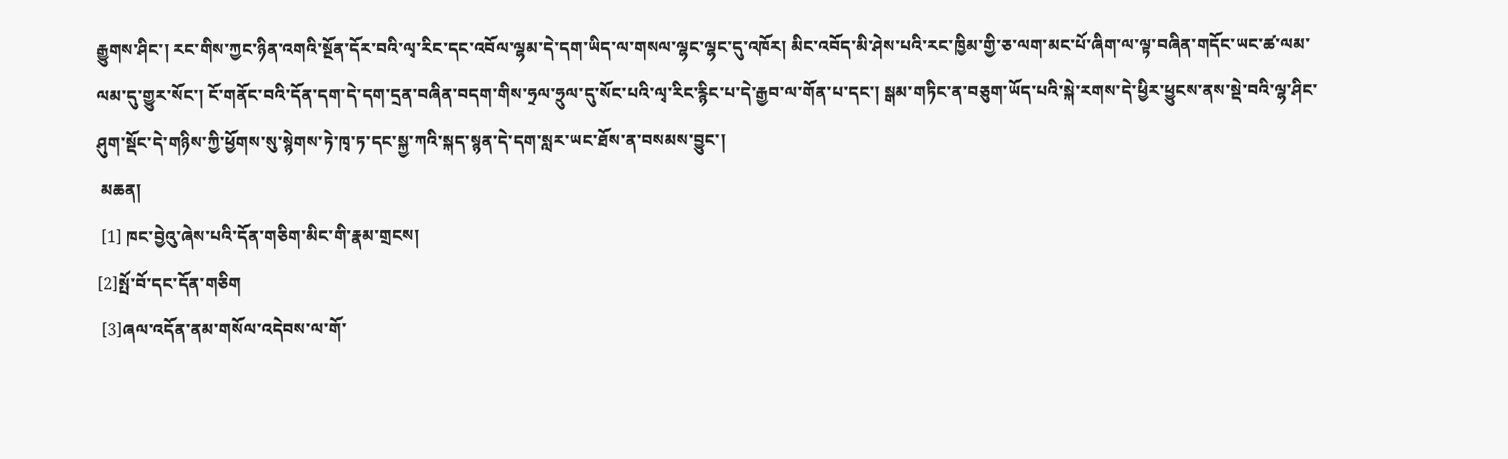རྒྱུགས་ཤིང་། རང་གིས་ཀྱང་ཉིན་འགའི་སྔོན་དོར་བའི་ལྭ་རིང་དང་འབོལ་ལྷམ་དེ་དག་ཡིད་ལ་གསལ་ལྷང་ལྷང་དུ་འཁོར། མིང་འབོད་མི་ཤེས་པའི་རང་ཁྱིམ་གྱི་ཅ་ལག་མང་པོ་ཞིག་ལ་ལྟ་བཞིན་གདོང་ཡང་ཚ་ལམ་ལམ་དུ་གྱུར་སོང་། ངོ་གནོང་བའི་དོན་དག་དེ་དག་དྲན་བཞིན་བདག་གིས་ཧྲལ་ཧྲུལ་དུ་སོང་པའི་ལྭ་རིང་རྙིང་པ་དེ་རྒྱབ་ལ་གོན་པ་དང་། སྒམ་གཏིང་ན་བཅུག་ཡོད་པའི་སྐེ་རགས་དེ་ཕྱིར་ཕྱུངས་ནས་སྡེ་བའི་ལྷ་ཤིང་ཤུག་སྡོང་དེ་གཉིས་ཀྱི་ཕྱོགས་སུ་སྙེགས་ཏེ་ཁྭ་ཏ་དང་སྐྱ་ཀའི་སྐད་སྙན་དེ་དག་སླར་ཡང་ཐོས་ན་བསམས་བྱུང་།
 མཆན།
 [1] ཁང་བྱེའུ་ཞེས་པའི་དོན་གཅིག་མིང་གི་རྣམ་གྲངས།
[2]སྤོ་བོ་དང་དོན་གཅིག
 [3]ཞལ་འདོན་ནམ་གསོལ་འདེབས་ལ་གོ་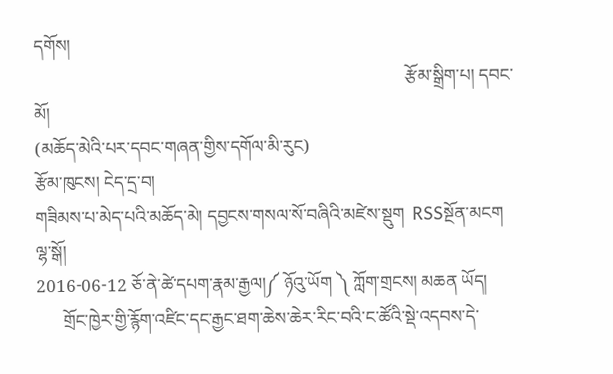དགོས།
                                                                                    རྩོམ་སྒྲིག་པ། དབང་མོ།
(མཆོད་མེའི་པར་དབང་གཞན་གྱིས་དགོལ་མི་རུང)
རྩོམ་ཁུངས། ངེད་དྲ་བ།
གཟིམས་པ་མེད་པའི་མཆོད་མེ། དབྱངས་གསལ་སོ་བཞིའི་མཛེས་སྡུག  RSSསྔོན་མངག
ལྷ་སྒོ།
2016-06-12 ཅོ་ནེ་ཚེ་དཔག་རྣམ་རྒྱལ།༼ ཉོའུ་ཡོག ༽ ཀློག་གྲངས། མཆན ཡོད།
      གྲོང་ཁྱེར་གྱི་རྙོག་འཛིང་དང་རྒྱང་ཐག་ཆེས་ཆེར་རིང་བའི་ང་ཚོའི་སྡེ་འདབས་དེ་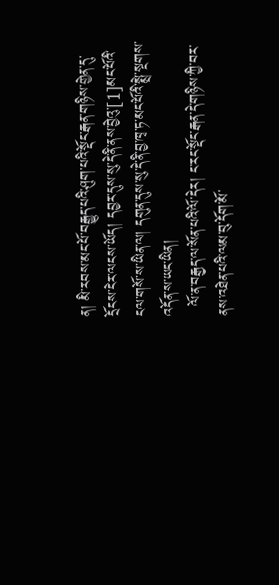ན། མི་རབས་མང་པོ་བརྒྱུད་པའི་ཤུག་པའི་སྡོང་རྒན་གཉིས་གྱེན་དུ་དྲོངས་ངེར་ལངས་ཡོད། དབྱར་དུས་སུ་དེ་ནི་ནས་བྱེའུ་[1]མང་པོའི་ངལ་གསོ་ས་ཡིན་ལ། དགུན་དུས་སུ་དེ་ནི་བྱ་ཁྭ་ཏ་མང་པོའི་སྨྲེ་སྔགས་འདོན་ས་ཡང་ཡིན།
  ལོ་ན་བརྒྱད་ལ་སོན་པའི་ལོ་དེར། ང་རང་སྡོང་རྒན་དེ་གཉིས་ཀྱི་བར་ནས་འཐེན་པའི་ལམ་བུ་དོག་མོ་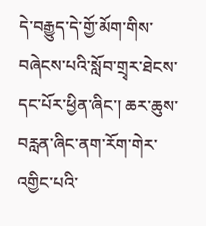དེ་བརྒྱུད་དེ་གྱོ་མོག་གིས་བཞེངས་པའི་སློབ་གྲྭར་ཐེངས་དང་པོར་ཕྱིན་ཞིང་། ཆར་ཆུས་བརླན་ཞིང་ནག་རོག་གེར་འགྱིང་པའི་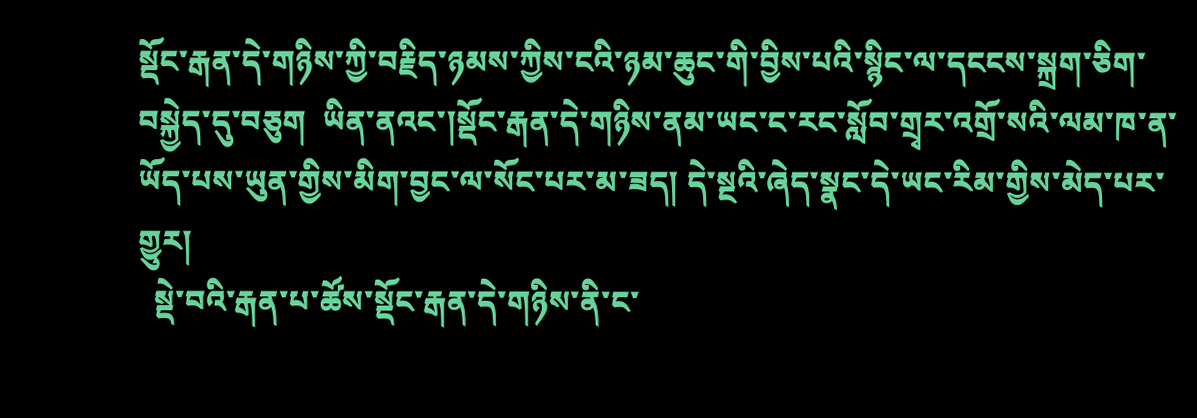སྡོང་རྒན་དེ་གཉིས་ཀྱི་བརྗིད་ཉམས་ཀྱིས་ངའི་ཉམ་ཆུང་གི་བྱིས་པའི་སྙིང་ལ་དངངས་སྐྲག་ཅིག་བསྐྱེད་དུ་བཅུག  ཡིན་ནའང་།སྡོང་རྒན་དེ་གཉིས་ནམ་ཡང་ང་རང་སློབ་གྲྭར་འགྲོ་སའི་ལམ་ཁ་ན་ཡོད་པས་ཡུན་གྱིས་མིག་བྱང་ལ་སོང་པར་མ་ཟད། དེ་སྔའི་ཞེད་སྣང་དེ་ཡང་རིམ་གྱིས་མེད་པར་གྱུར།
  སྡེ་བའི་རྒན་པ་ཚོས་སྡོང་རྒན་དེ་གཉིས་ནི་ང་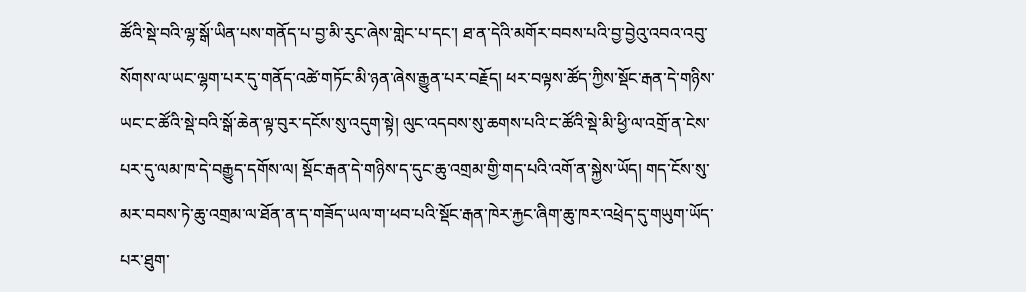ཚོའི་སྡེ་བའི་ལྷ་སྒོ་ཡིན་པས་གནོད་པ་བྱ་མི་རུང་ཞེས་གླེང་པ་དང་། ཐ་ན་དེའི་མགོར་བབས་པའི་བྱ་བྱེའུ་འབའ་འབུ་སོགས་ལ་ཡང་ལྷག་པར་དུ་གནོད་འཚེ་གཏོང་མི་ཉན་ཞེས་རྒྱུན་པར་བརྗོད། ཕར་བལྟས་ཚོད་ཀྱིས་སྡོང་རྒན་དེ་གཉིས་ཡང་ང་ཚོའི་སྡེ་བའི་སྒོ་ཆེན་ལྟ་བུར་དངོས་སུ་འདུག་སྟེ། ལུང་འདབས་སུ་ཆགས་པའི་ང་ཚོའི་སྡེ་མི་ཕྱི་ལ་འགྲོ་ན་ངེས་པར་དུ་ལམ་ཁ་དེ་བརྒྱུད་དགོས་ལ། སྡོང་རྒན་དེ་གཉིས་ད་དུང་ཆུ་འགྲམ་གྱི་གད་པའི་འགོ་ན་སྐྱེས་ཡོད། གད་ངོས་སུ་མར་བབས་ཏེ་ཆུ་འགྲམ་ལ་ཐོན་ན་ད་གཟོད་ཡལ་ག་ཕབ་པའི་སྡོང་རྒན་ཁེར་རྐྱང་ཞིག་ཆུ་ཁར་འཕྲེད་དུ་གཡུག་ཡོད་པར་ཐུག་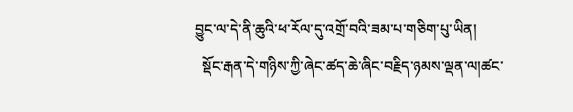བྱུང་ལ་དེ་ནི་ཆུའི་ཕ་རོལ་དུ་འགྲོ་བའི་ཟམ་པ་གཅིག་པུ་ཡིན།
  སྡོང་རྒན་དེ་གཉིས་ཀྱི་ཞེང་ཚད་ཆེ་ཞིང་བརྗིད་ཉམས་ལྡན་ལ།ཚང་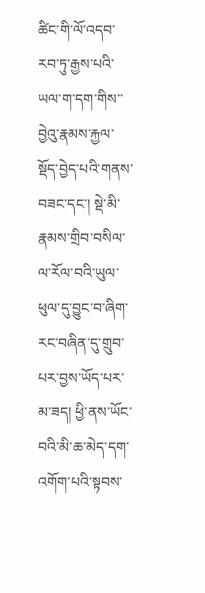ཚིང་གི་ལོ་འདབ་རབ་ཏུ་རྒྱས་པའི་ཡལ་ག་དག་གིས་་བྱེའུ་རྣམས་རྐྱལ་སྡོད་བྱེད་པའི་གནས་བཟང་དང་། སྡེ་མི་རྣམས་གྲིབ་བསིལ་ལ་རོལ་བའི་ཡུལ་ཕུལ་དུ་བྱུང་བ་ཞིག་རང་བཞིན་དུ་གྲུབ་པར་བྱས་ཡོད་པར་མ་ཟད། ཕྱི་ནས་ཡོང་བའི་མི་ཆ་མེད་དག་འགོག་པའི་སྟབས་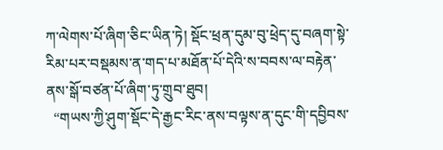ཀ་ལེགས་པོ་ཞིག་ཅིང་ཡིན་ཏེ། སྡོང་ཕྲན་དུམ་བུ་ཕྲེད་དུ་བཞག་སྟེ་རིམ་པར་བསྡམས་ན་གད་པ་མཐོན་པོ་དེའི་ས་བབས་ལ་བརྟེན་ནས་སྒོ་བཙན་པོ་ཞིག་ཏུ་གྲུབ་ཐུབ།
  “གཡས་ཀྱི་ཤུག་སྡོང་དེ་རྒྱང་རིང་ནས་བལྟས་ན་དུང་གི་དབྱིབས་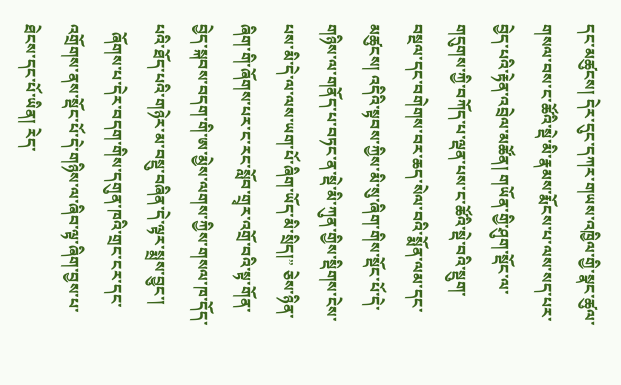དང་མཚུངས། དེར་དུང་དཀར་གཡས་འཁྱིལ་གྱི་སྣང་ཚུལ་གསལ་བས་ང་ཚོའི་སྡེ་མི་རྣམས་རྨོངས་པ་ལས་སད་པར་བྱེད་པའི་རྟེན་འབྲེལ་མཚོན། གཡོན་གྱི་ཤུག་སྡོང་ལ་གདུགས་ཀྱི་བཀོད་པ་ལྡན་པས་ང་ཚོའི་སྡེ་བའི་སྡུག་བསྔལ་དང་བགེགས་བར་ཆད་སེལ་བའི་སྨོན་ལམ་དང་མཚུངས། འདིའི་སྟབས་ཀྱིས་མི་སུ་ཞིག་གིས་སྡོང་པོ་དེ་གཉིས་ལ་གནོད་པ་བཏང་ན་སྡེ་མི་ཀུན་གྱིས་སྡིགས་ངེས་པས་མི་དེ་ལ་ལས་ཡག་པོ་ཞིག་ཡོད་མི་སྲིད།” ཅེས་ཉིན་ཞིག་གི་ཞོགས་པར་ང་རང་སློབ་གྲྭར་འགྲོ་བའི་སྟ་གོན་བྱེད་སྐབས་བདག་གི་ཨ་མྱེས་ལགས་ཀྱིས་གསལ་ཁ་དོད་པའི་ཐོད་པའི་གཉེར་མ་བསྡུ་བཞིན་དེ་ལྟར་སྨྲས་བྱུང་།
  ཞོགས་པ་དེར་བདག་གིས་དགུན་ཁའི་གྲང་ངར་དང་འགྲོགས་ནས་སྡོང་པོ་དེ་གཉིས་ལ་ཞིབ་ལྟ་ཞིག་བྱས་པ་ཐེངས་དང་པོ་ཡིན། རེད་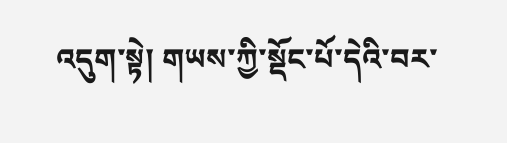འདུག་སྟེ། གཡས་ཀྱི་སྡོང་པོ་དེའི་བར་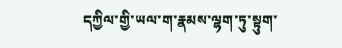དཀྱིལ་གྱི་ཡལ་ག་རྣམས་ལྷག་ཏུ་སྟུག་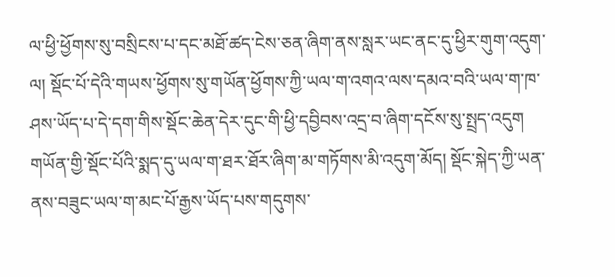ལ་ཕྱི་ཕྱོགས་སུ་བསྲིངས་པ་དང་མཐོ་ཚད་ངེས་ཅན་ཞིག་ནས་སླར་ཡང་ནང་དུ་ཕྱིར་གུག་འདུག་ལ། སྡོང་པོ་དེའི་གཡས་ཕྱོགས་སུ་གཡོན་ཕྱོགས་ཀྱི་ཡལ་ག་འགའ་ལས་དམའ་བའི་ཡལ་ག་ཁ་ཤས་ཡོད་པ་དེ་དག་གིས་སྡོང་ཆེན་དེར་དུང་གི་ཕྱི་དབྱིབས་འདྲ་བ་ཞིག་དངོས་སུ་སྤྲད་འདུག  གཡོན་གྱི་སྡོང་པོའི་སྨད་དུ་ཡལ་ག་ཐར་ཐོར་ཞིག་མ་གཏོགས་མི་འདུག་མོད། སྡོང་སྐེད་ཀྱི་ཡན་ནས་བཟུང་ཡལ་ག་མང་པོ་རྒྱས་ཡོད་པས་གདུགས་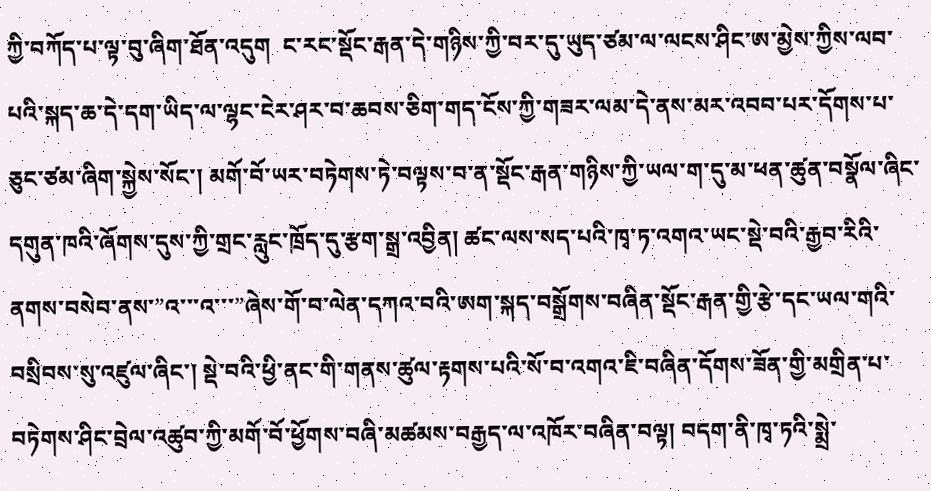ཀྱི་བཀོད་པ་ལྟ་བུ་ཞིག་ཐོན་འདུག  ང་རང་སྡོང་རྒན་དེ་གཉིས་ཀྱི་བར་དུ་ཡུད་ཙམ་ལ་ལངས་ཤིང་ཨ་མྱེས་ཀྱིས་ལབ་པའི་སྐད་ཆ་དེ་དག་ཡིད་ལ་ལྷང་ངེར་ཤར་བ་ཆབས་ཅིག་གད་ངོས་ཀྱི་གཟར་ལམ་དེ་ནས་མར་འབབ་པར་དོགས་པ་ཅུང་ཙམ་ཞིག་སྐྱེས་སོང་། མགོ་བོ་ཡར་བཏེགས་ཏེ་བལྟས་བ་ན་སྡོང་རྒན་གཉིས་ཀྱི་ཡལ་ག་དུ་མ་ཕན་ཚུན་བསྣོལ་ཞིང་དགུན་ཁའི་ཞོགས་དུས་ཀྱི་གྲང་རླུང་ཁྲོད་དུ་རྩག་སྒྲ་འབྱིན། ཚང་ལས་སད་པའི་ཁྭ་ཏ་འགའ་ཡང་སྡེ་བའི་རྒྱབ་རིའི་ནགས་བསེབ་ནས་”འ་་་འ་་་”ཞེས་གོ་བ་ལེན་དཀའ་བའི་ཨག་སྐད་བསྒྲོགས་བཞིན་སྡོང་རྒན་གྱི་རྩེ་དང་ཡལ་གའི་བསྲིབས་སུ་འཛུལ་ཞིང་། སྡེ་བའི་ཕྱི་ནང་གི་གནས་ཚུལ་རྟགས་པའི་སོ་བ་འགའ་ཇི་བཞིན་དོགས་ཟོན་གྱི་མགྲིན་པ་བཏེགས་ཤིང་བྲེལ་འཚུབ་ཀྱི་མགོ་བོ་ཕྱོགས་བཞི་མཚམས་བརྒྱད་ལ་འཁོར་བཞིན་བལྟ། བདག་ནི་ཁྭ་ཏའི་སྨྲེ་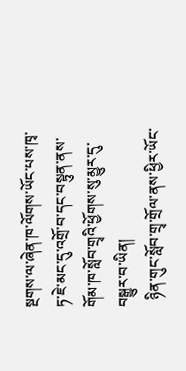སྔགས་ལ་ཞེན་ཁ་ལོགས་ཡོང་པས་ཁྭ་ཏ་ཇེ་མང་དུ་འགྲོ་བ་དང་བསྟུན་ནས་གོམ་ཁ་སློབ་གྲྭའི་ཕྱོགས་སུ་མྱུར་དུ་བསྒྱུར་བ་ཡིན།
  ཉིན་གུང་སློབ་གྲྭ་གྲོལ་ནས་ཕྱིར་ཡོང་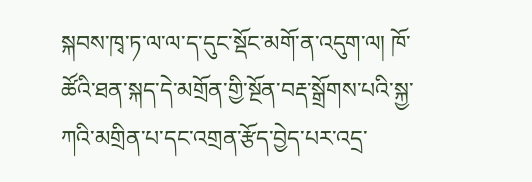སྐབས་ཁྭ་ཏ་ལ་ལ་ད་དུང་སྡོང་མགོ་ན་འདུག་ལ། ཁོ་ཚོའི་ཐན་སྐད་དེ་མགྲོན་གྱི་སྔོན་བརྡ་སྒྲོགས་པའི་སྐྱ་ཀའི་མགྲིན་པ་དང་འགྲན་རྩོད་བྱེད་པར་འདྲ་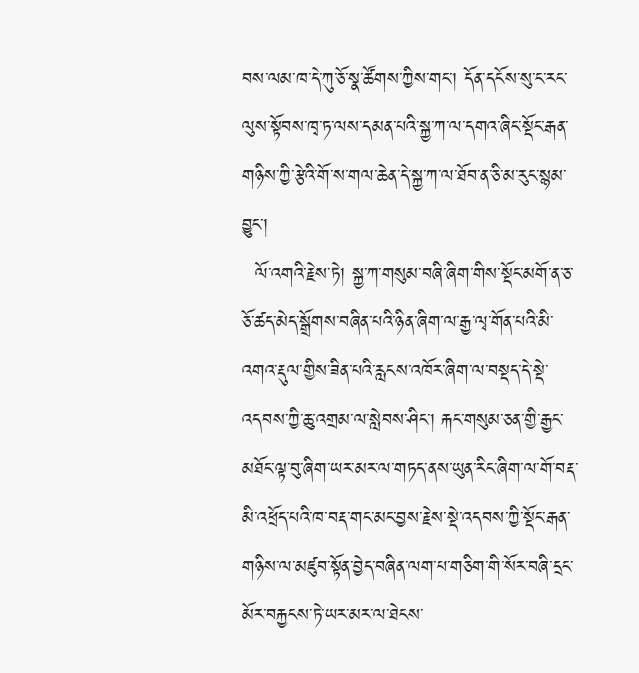བས་ལམ་ཁ་དེ་ཀུ་ཅོ་སྣ་ཚོགས་ཀྱིས་གང་། དོན་དངོས་སུ་ང་རང་ལུས་སྟོབས་ཁྭ་ཏ་ལས་དམན་པའི་སྐྱ་ཀ་ལ་དགའ་ཞིང་སྡོང་རྒན་གཉིས་ཀྱི་རྩེའི་གོ་ས་གལ་ཆེན་དེ་སྐྱ་ཀ་ལ་ཐོབ་ན་ཅི་མ་རུང་སྙམ་བྱུང་།
  ལོ་འགའི་རྗེས་ཏེ། སྐྱ་ཀ་གསུམ་བཞི་ཞིག་གིས་སྡོང་མགོ་ན་ཅ་ཅོ་ཚད་མེད་སྒྲོགས་བཞིན་པའི་ཉིན་ཞིག་ལ་རྒྱ་ལྭ་གོན་པའི་མི་འགའ་རྡུལ་གྱིས་ཟིན་པའི་རླངས་འཁོར་ཞིག་ལ་བསྡད་དེ་སྡེ་འདབས་ཀྱི་ཆུ་འགྲམ་ལ་སླེབས་ཤིང་། རྐང་གསུམ་ཅན་གྱི་རྒྱང་མཐོང་ལྟ་བུ་ཞིག་ཡར་མར་ལ་གཏད་ནས་ཡུན་རིང་ཞིག་ལ་གོ་བརྡ་མི་འཕྲོད་པའི་ཁ་བརྡ་གང་མང་བྱས་རྗེས་སྡེ་འདབས་ཀྱི་སྡོང་རྒན་གཉིས་ལ་མཛུབ་སྟོན་བྱེད་བཞིན་ལག་པ་གཅིག་གི་སོར་བཞི་དྲང་མོར་བརྐྱངས་ཏེ་ཡར་མར་ལ་ཐེངས་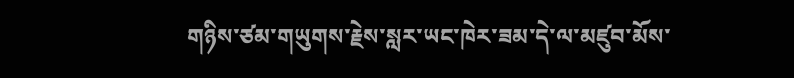གཉིས་ཙམ་གཡུགས་རྗེས་སླར་ཡང་ཁེར་ཟམ་དེ་ལ་མཛུབ་མོས་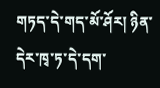གཏད་དེ་གད་མོ་ཤོར། ཉིན་དེར་ཁྭ་ཏ་དེ་དག་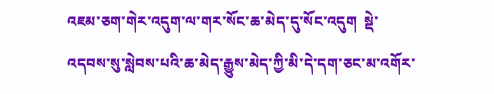འཇམ་ཅག་གེར་འདུག་ལ་གར་སོང་ཆ་མེད་དུ་སོང་འདུག  སྡེ་འདབས་སུ་སླེབས་པའི་ཆ་མེད་རྒྱུས་མེད་ཀྱི་མི་དེ་དག་ཅང་མ་འགོར་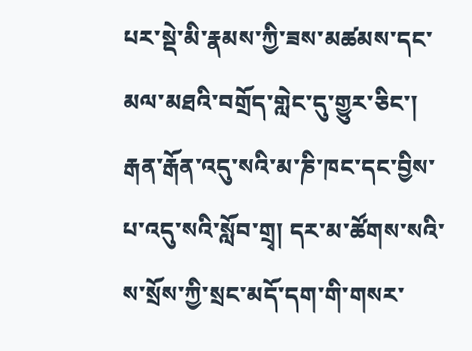པར་སྡེ་མི་རྣམས་ཀྱི་ཟས་མཚམས་དང་མལ་མཐའི་བགྲོད་གླེང་དུ་གྱུར་ཅིང་། རྒན་རྒོན་འདུ་སའི་མ་ཎི་ཁང་དང་བྱིས་པ་འདུ་སའི་སློབ་གྲྭ། དར་མ་ཚོགས་སའི་ས་སྲོས་ཀྱི་སྲང་མདོ་དག་གི་གསར་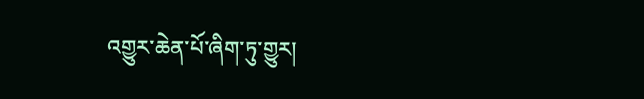འགྱུར་ཆེན་པོ་ཞིག་ཏུ་གྱུར།